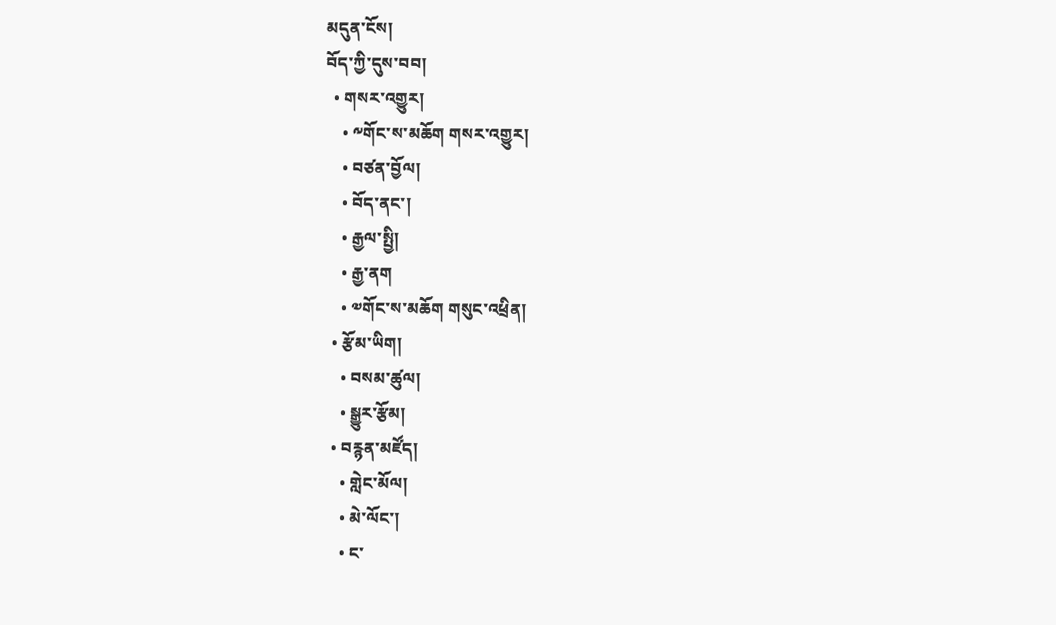མདུན་ངོས།
བོད་ཀྱི་དུས་བབ།
  • གསར་འགྱུར།
    • ༸གོང་ས་མཆོག གསར་འགྱུར།
    • བཙན་བྱོལ།
    • བོད་ནང་།
    • རྒྱལ་སྤྱི།
    • རྒྱ་ནག
    • ༧གོང་ས་མཆོག གསུང་འཕྲིན།
  • རྩོམ་ཡིག།
    • བསམ་ཚུལ།
    • སྒྱུར་རྩོམ།
  • བརྙན་མཛོད།
    • གླེང་མོལ།
    • མེ་ལོང་།
    • ང་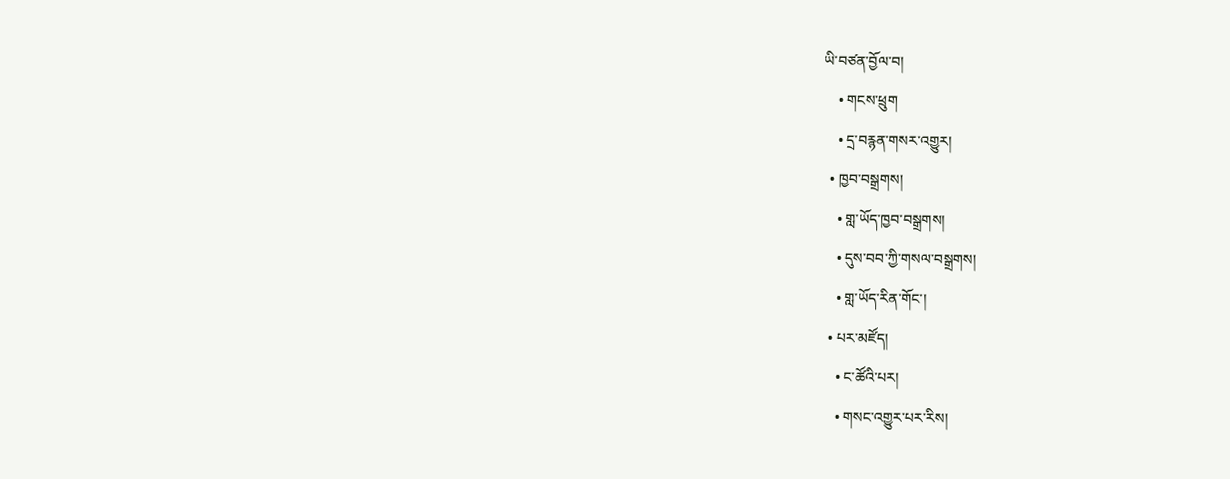ཡི་བཙན་བྱོལ་བ།
    • གངས་ཕྲུག
    • དྲ་བརྙན་གསར་འགྱུར།
  • ཁྱབ་བསྒྲགས།
    • གླ་ཡོད་ཁྱབ་བསྒྲགས།
    • དུས་བབ་ཀྱི་གསལ་བསྒྲགས།
    • གླ་ཡོད་རིན་གོང་།
  • པར་མཛོད།
    • ང་ཚོའི་པར།
    • གསང་འགྱུར་པར་རིས།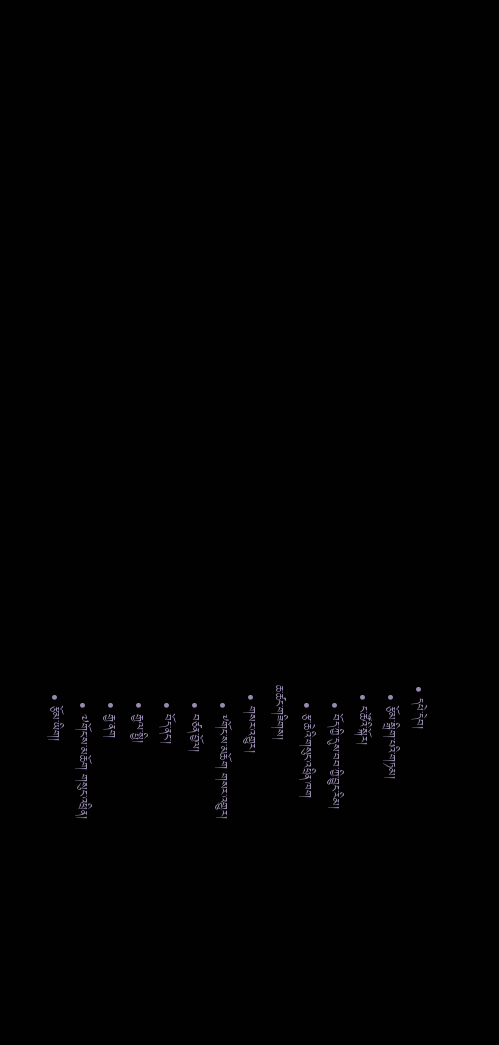• དཔེ་དེབ།
  • རྩོམ་སྒྲིག་པའི་གཏམ།
  • ང་ཚོའི་སྐོར།
    • བོད་ཀྱི་དུས་བབ་ཀྱི་བྱུང་རིམ།
    • རྩ་ཆེའི་གསུང་འཕྲིན་ཁག
ཆ་ཚང་གཟིགས།
  • གསར་འགྱུར།
    • ༸གོང་ས་མཆོག གསར་འགྱུར།
    • བཙན་བྱོལ།
    • བོད་ནང་།
    • རྒྱལ་སྤྱི།
    • རྒྱ་ནག
    • ༧གོང་ས་མཆོག གསུང་འཕྲིན།
  • རྩོམ་ཡིག།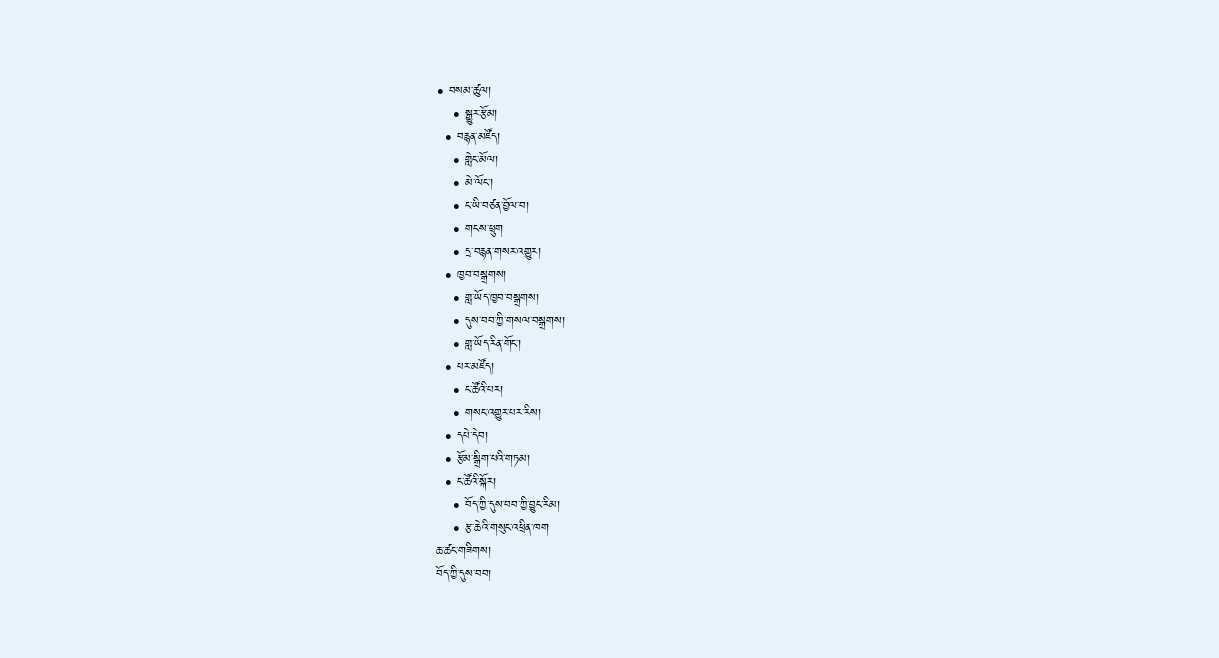• བསམ་ཚུལ།
    • སྒྱུར་རྩོམ།
  • བརྙན་མཛོད།
    • གླེང་མོལ།
    • མེ་ལོང་།
    • ང་ཡི་བཙན་བྱོལ་བ།
    • གངས་ཕྲུག
    • དྲ་བརྙན་གསར་འགྱུར།
  • ཁྱབ་བསྒྲགས།
    • གླ་ཡོད་ཁྱབ་བསྒྲགས།
    • དུས་བབ་ཀྱི་གསལ་བསྒྲགས།
    • གླ་ཡོད་རིན་གོང་།
  • པར་མཛོད།
    • ང་ཚོའི་པར།
    • གསང་འགྱུར་པར་རིས།
  • དཔེ་དེབ།
  • རྩོམ་སྒྲིག་པའི་གཏམ།
  • ང་ཚོའི་སྐོར།
    • བོད་ཀྱི་དུས་བབ་ཀྱི་བྱུང་རིམ།
    • རྩ་ཆེའི་གསུང་འཕྲིན་ཁག
ཆ་ཚང་གཟིགས།
བོད་ཀྱི་དུས་བབ།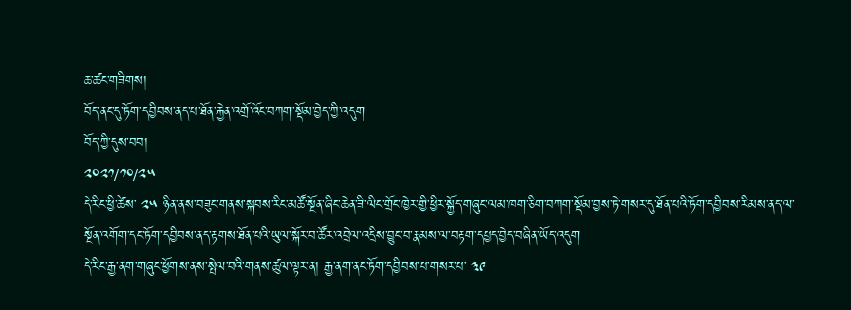ཆ་ཚང་གཟིགས།
བོད་ནང་དུ་ཏོག་དབྱིབས་ནད་པ་ཐོན་རྐྱེན་འགྲོ་འོང་བཀག་སྡོམ་བྱེད་ཀྱི་འདུག
བོད་ཀྱི་དུས་བབ།
༢༠༢༡/༡༠/༢༥
དེ་རིང་ཕྱི་ཚེས་ ༢༥ ཉིན་ནས་བཟུང་གནས་སྐབས་རིང་མཚོ་སྔོན་ཞིང་ཆེན་ཟི་ལིང་གྲོང་ཁྱེར་གྱི་ཕྱིར་སྐྱོད་གཞུང་ལམ་ཁག་ཅིག་བཀག་སྡོམ་བྱས་ཏེ་གསར་དུ་ཐོན་པའི་ཏོག་དབྱིབས་རིམས་ནད་ལ་སྔོན་འགོག་དང་ཏོག་དབྱིབས་ནད་རྟགས་ཐོན་པའི་ཡུལ་སྐོར་བ་ཚོར་འབྲེལ་འདྲིས་བྱུང་བ་རྣམས་ལ་བརྟག་དཔྱད་བྱེད་བཞིན་ཡོད་འདུག
དེ་རིང་རྒྱ་ནག་གཞུང་ཕྱོགས་ནས་སྤེལ་བའི་གནས་ཚུལ་ལྟར་ན། རྒྱ་ནག་ནང་ཏོག་དབྱིབས་པ་གསར་པ་ ༣༩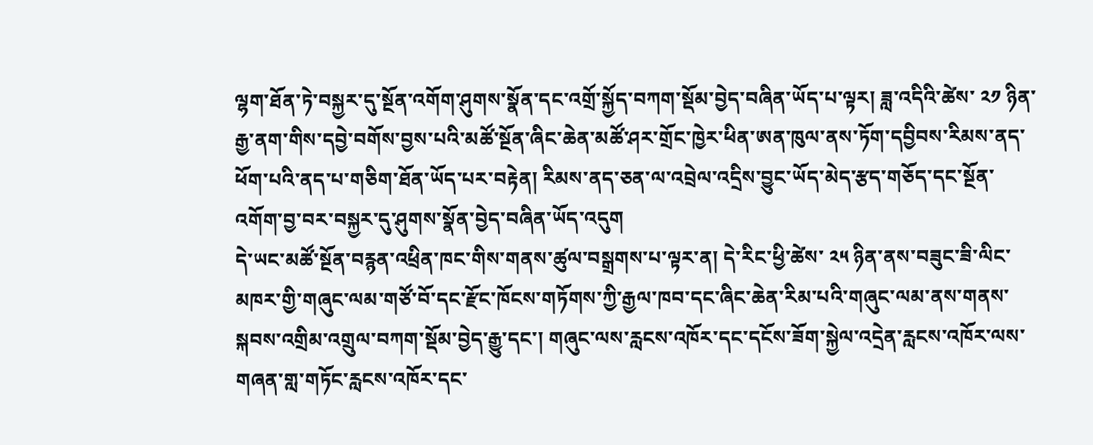ལྷག་ཐོན་ཏེ་བསྐྱར་དུ་སྔོན་འགོག་ཤུགས་སྣོན་དང་འགྲོ་སྐྱོད་བཀག་སྡོམ་བྱེད་བཞིན་ཡོད་པ་ལྟར། ཟླ་འདིའི་ཚེས་ ༢༡ ཉིན་རྒྱ་ནག་གིས་དབྱེ་བགོས་བྱས་པའི་མཚོ་སྔོན་ཞིང་ཆེན་མཚོ་ཤར་གྲོང་ཁྱེར་ཕིན་ཨན་ཁུལ་ནས་ཏོག་དབྱིབས་རིམས་ནད་ཕོག་པའི་ནད་པ་གཅིག་ཐོན་ཡོད་པར་བརྟེན། རིམས་ནད་ཅན་ལ་འབྲེལ་འདྲིས་བྱུང་ཡོད་མེད་རྩད་གཅོད་དང་སྔོན་འགོག་བྱ་བར་བསྐྱར་དུ་ཤུགས་སྣོན་བྱེད་བཞིན་ཡོད་འདུག
དེ་ཡང་མཚོ་སྔོན་བརྙན་འཕྲིན་ཁང་གིས་གནས་ཚུལ་བསྒྲགས་པ་ལྟར་ན། དེ་རིང་ཕྱི་ཚེས་ ༢༥ ཉིན་ནས་བཟུང་ཟི་ལིང་མཁར་གྱི་གཞུང་ལམ་གཙོ་བོ་དང་རྫོང་ཁོངས་གཏོགས་ཀྱི་རྒྱལ་ཁབ་དང་ཞིང་ཆེན་རིམ་པའི་གཞུང་ལམ་ནས་གནས་སྐབས་འགྲིམ་འགྲུལ་བཀག་སྡོམ་བྱེད་རྒྱུ་དང་། གཞུང་ལས་རླངས་འཁོར་དང་དངོས་ཟོག་སྐྱེལ་འདྲེན་རླངས་འཁོར་ལས་གཞན་གླ་གཏོང་རླངས་འཁོར་དང་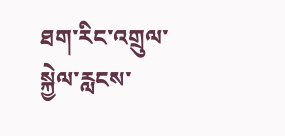ཐག་རིང་འགྲུལ་སྐྱེལ་རླངས་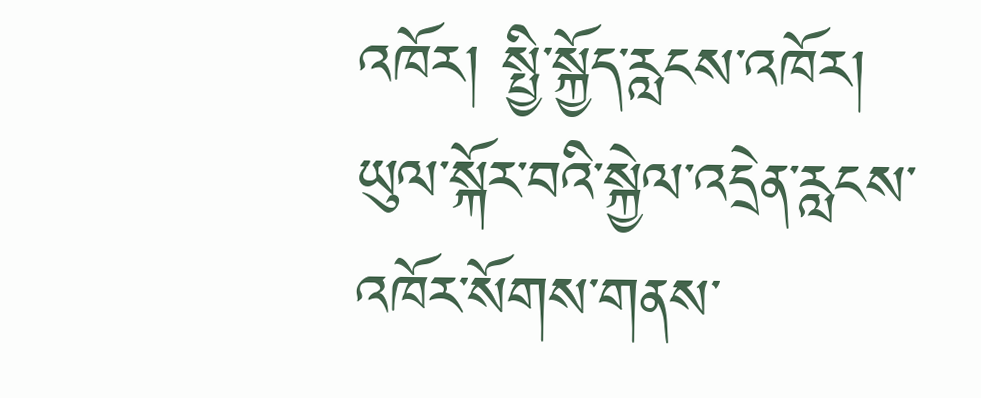འཁོར། སྤྱི་སྐྱོད་རླངས་འཁོར། ཡུལ་སྐོར་བའི་སྐྱེལ་འདྲེན་རླངས་འཁོར་སོགས་གནས་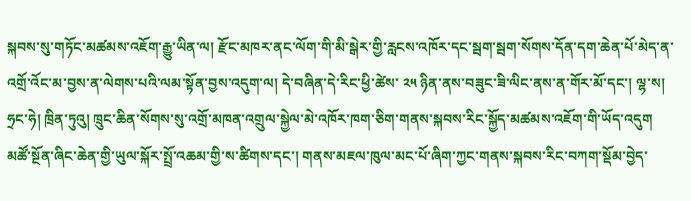སྐབས་སུ་གཏོང་མཚམས་འཇོག་རྒྱུ་ཡིན་ལ། རྫོང་མཁར་ནང་ལོག་གི་མི་སྒེར་གྱི་རླངས་འཁོར་དང་སྦག་སྦག་སོགས་དོན་དག་ཆེན་པོ་མེད་ན་འགྲོ་འོང་མ་བྱས་ན་ལེགས་པའི་ལམ་སྟོན་བྱས་འདུག་ལ། དེ་བཞིན་དེ་རིང་ཕྱི་ཚེས་ ༢༥ ཉིན་ནས་བཟུང་ཟི་ལིང་ནས་ན་གོར་མོ་དང་། ལྷ་ས། ཧྲང་ཧེ། ཁྲིན་ཏུའུ། ཁྲུང་ཆིན་སོགས་སུ་འགྲོ་མཁན་འགྲུལ་སྐྱེལ་མེ་འཁོར་ཁག་ཅིག་གནས་སྐབས་རིང་སྐྱོད་མཚམས་འཇོག་གི་ཡོད་འདུག
མཚོ་སྔོན་ཞིང་ཆེན་གྱི་ཡུལ་སྐོར་སྤྲོ་འཆམ་གྱི་ས་ཚིགས་དང་། གནས་མཇལ་ཁུལ་མང་པོ་ཞིག་ཀྱང་གནས་སྐབས་རིང་བཀག་སྡོམ་བྱེད་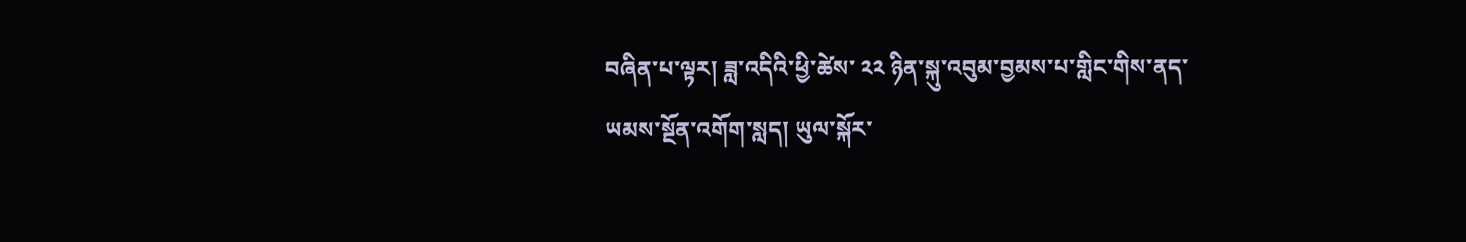བཞིན་པ་ལྟར། ཟླ་འདིའི་ཕྱི་ཚེས་ ༢༢ ཉིན་སྐུ་འབུམ་བྱམས་པ་གླིང་གིས་ནད་ཡམས་སྔོན་འགོག་སླད། ཡུལ་སྐོར་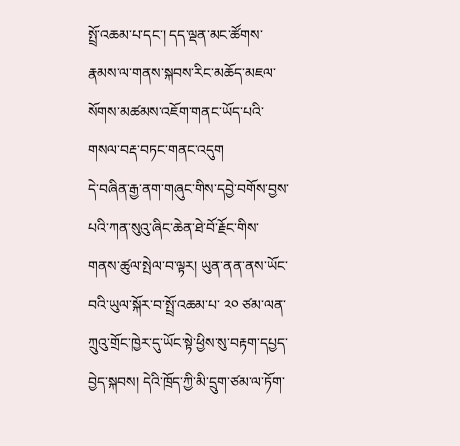སྤྲོ་འཆམ་པ་དང་། དད་ལྡན་མང་ཚོགས་རྣམས་ལ་གནས་སྐབས་རིང་མཆོད་མཇལ་སོགས་མཚམས་འཇོག་གནང་ཡོད་པའི་གསལ་བརྡ་བཏང་གནང་འདུག
དེ་བཞིན་རྒྱ་ནག་གཞུང་གིས་དབྱེ་བགོས་བྱས་པའི་ཀན་སུའུ་ཞིང་ཆེན་ཐེ་བོ་རྗོང་གིས་གནས་ཚུལ་སྤེལ་བ་ལྟར། ཡུན་ནན་ནས་ཡོང་བའི་ཡུལ་སྐོར་བ་སྤྲོ་འཆམ་པ་ ༢༠ ཙམ་ལན་ཀྲུའུ་གྲོང་ཁྱེར་དུ་ཡོང་སྟེ་ཕྱིས་སུ་བརྟག་དཔྱད་བྱེད་སྐབས། དེའི་ཁྲོད་ཀྱི་མི་དྲུག་ཙམ་ལ་ཏོག་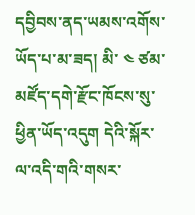དབྱིབས་ནད་ཡམས་འགོས་ཡོད་པ་མ་ཟད། མི་ ༤ ཙམ་མཛོད་དགེ་རྫོང་ཁོངས་སུ་ཕྱིན་ཡོད་འདུག དེའི་སྐོར་ལ་འདི་གའི་གསར་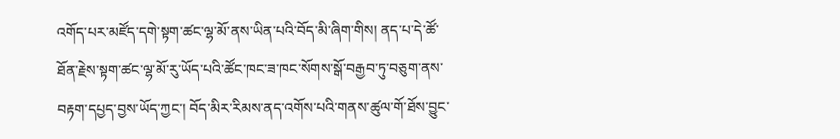འགོད་པར་མཛོད་དགེ་སྟག་ཚང་ལྷ་མོ་ནས་ཡིན་པའི་བོད་མི་ཞིག་གིས། ནད་པ་དེ་ཚོ་ཐོན་རྗེས་སྟག་ཚང་ལྷ་མོ་རུ་ཡོད་པའི་ཚོང་ཁང་ཟ་ཁང་སོགས་སྒོ་བརྒྱབ་ཏུ་བཅུག་ནས་བརྟག་དཔྱད་བྱས་ཡོད་ཀྱང་། བོད་མིར་རིམས་ནད་འགོས་པའི་གནས་ཚུལ་གོ་ཐོས་བྱུང་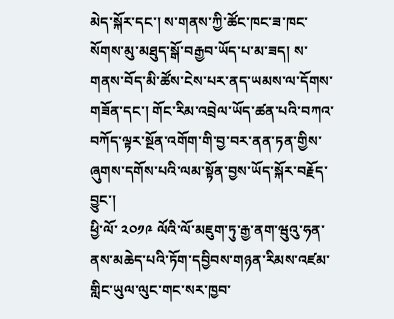མེད་སྐོར་དང་། ས་གནས་ཀྱི་ཚོང་ཁང་ཟ་ཁང་སོགས་མུ་མཐུད་སྒོ་བརྒྱབ་ཡོད་པ་མ་ཟད། ས་གནས་བོད་མི་ཚོས་ངེས་པར་ནད་ཡམས་ལ་དོགས་གཟོན་དང་། གོང་རིམ་འབྲེལ་ཡོད་ཚན་པའི་བཀའ་བཀོད་ལྟར་སྔོན་འགོག་གི་བྱ་བར་ནན་ཏན་གྱིས་ཞུགས་དགོས་པའི་ལམ་སྟོན་བྱས་ཡོད་སྐོར་བརྗོད་བྱུང་།
ཕྱི་ལོ་ ༢༠༡༩ ལོའི་ལོ་མཇུག་ཏུ་རྒྱ་ནག་ཝུའུ་ཧན་ནས་མཆེད་པའི་ཏོག་དབྱིབས་གཉན་རིམས་འཛམ་གླིང་ཡུལ་ལུང་གང་སར་ཁྱབ་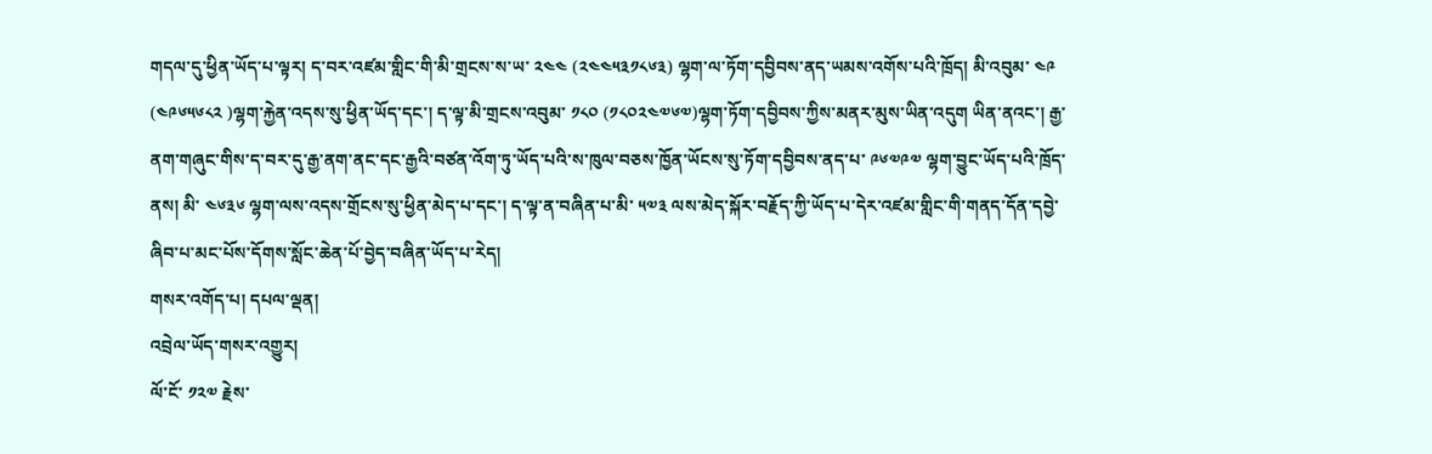གདལ་དུ་ཕྱིན་ཡོད་པ་ལྟར། ད་བར་འཛམ་གླིང་གི་མི་གྲངས་ས་ཡ་ ༢༤༤ (༢༤༤༥༣༡༨༦༣) ལྷག་ལ་ཏོག་དབྱིབས་ནད་ཡམས་འགོས་པའི་ཁྲོད། མི་འབུམ་ ༤༩ (༤༩༦༥༦༨༢ )ལྷག་རྐྱེན་འདས་སུ་ཕྱིན་ཡོད་དང་། ད་ལྟ་མི་གྲངས་འབུམ་ ༡༨༠ (༡༨༠༢༤༧༦༧)ལྷག་ཏོག་དབྱིབས་ཀྱིས་མནར་མུས་ཡིན་འདུག ཡིན་ནའང་། རྒྱ་ནག་གཞུང་གིས་ད་བར་དུ་རྒྱ་ནག་ནང་དང་རྒྱའི་བཙན་འོག་ཏུ་ཡོད་པའི་ས་ཁུལ་བཅས་ཁྱོན་ཡོངས་སུ་ཏོག་དབྱིབས་ནད་པ་ ༩༦༧༩༧ ལྷག་བྱུང་ཡོད་པའི་ཁྲོད་ནས། མི་ ༤༦༣༦ ལྷག་ལས་འདས་གྲོངས་སུ་ཕྱིན་མེད་པ་དང་། ད་ལྟ་ན་བཞིན་པ་མི་ ༥༧༣ ལས་མེད་སྐོར་བརྗོད་ཀྱི་ཡོད་པ་དེར་འཛམ་གླིང་གི་གནད་དོན་དབྱེ་ཞིབ་པ་མང་པོས་དོགས་སློང་ཆེན་པོ་བྱེད་བཞིན་ཡོད་པ་རེད།
གསར་འགོད་པ། དཔལ་ལྡན།
འབྲེལ་ཡོད་གསར་འགྱུར།
ལོ་ངོ་ ༡༢༧ རྗེས་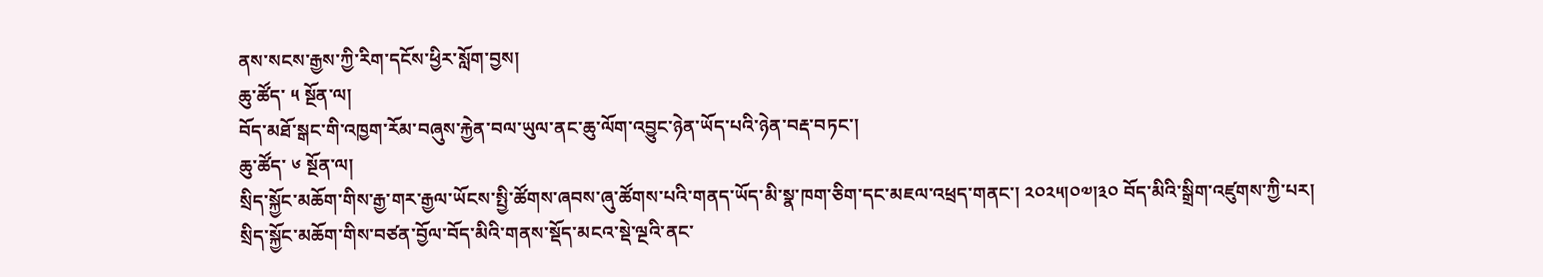ནས་སངས་རྒྱས་ཀྱི་རིག་དངོས་ཕྱིར་སློག་བྱས།
ཆུ་ཚོད་ ༥ སྔོན་ལ།
བོད་མཐོ་སྒང་གི་འཁྱག་རོམ་བཞུས་རྐྱེན་བལ་ཡུལ་ནང་ཆུ་ལོག་འབྱུང་ཉེན་ཡོད་པའི་ཉེན་བརྡ་བཏང་།
ཆུ་ཚོད་ ༦ སྔོན་ལ།
སྲིད་སྐྱོང་མཆོག་གིས་རྒྱ་གར་རྒྱལ་ཡོངས་སྤྱི་ཚོགས་ཞབས་ཞུ་ཚོགས་པའི་གནད་ཡོད་མི་སྣ་ཁག་ཅིག་དང་མཇལ་འཕྲད་གནང་། ༢༠༢༥།༠༧།༣༠ བོད་མིའི་སྒྲིག་འཛུགས་ཀྱི་པར།
སྲིད་སྐྱོང་མཆོག་གིས་བཙན་བྱོལ་བོད་མིའི་གནས་སྡོད་མངའ་སྡེ་ལྔའི་ནང་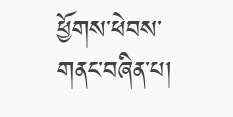ཕྱོགས་ཕེབས་གནང་བཞིན་པ།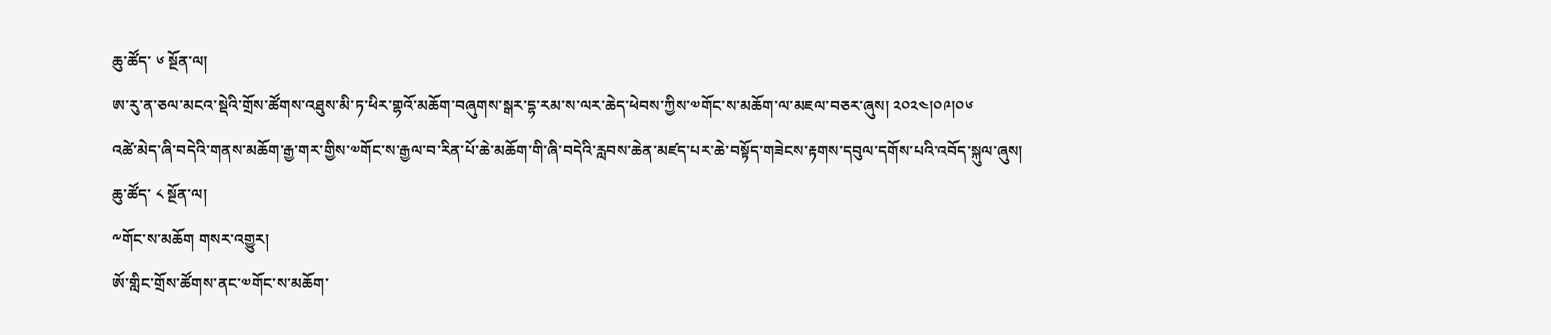ཆུ་ཚོད་ ༦ སྔོན་ལ།
ཨ་རུ་ན་ཅལ་མངའ་སྡེའི་གྲོས་ཚོགས་འཐུས་མི་ཏ་ཕིར་གྷའོ་མཆོག་བཞུགས་སྒར་དྷ་རམ་ས་ལར་ཆེད་ཕེབས་ཀྱིས་༧གོང་ས་མཆོག་ལ་མཇལ་བཅར་ཞུས། ༢༠༢༤།༠༩།༠༦
འཚེ་མེད་ཞི་བདེའི་གནས་མཆོག་རྒྱ་གར་གྱིས་༧གོང་ས་རྒྱལ་བ་རིན་པོ་ཆེ་མཆོག་གི་ཞི་བདེའི་རླབས་ཆེན་མཛད་པར་ཆེ་བསྟོད་གཟེངས་རྟགས་དབུལ་དགོས་པའི་འབོད་སྐུལ་ཞུས།
ཆུ་ཚོད་ ༨ སྔོན་ལ།
༸གོང་ས་མཆོག གསར་འགྱུར།
ཨོ་གླིང་གྲོས་ཚོགས་ནང་༧གོང་ས་མཆོག་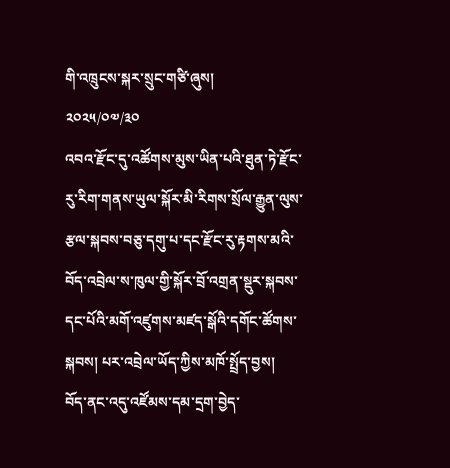གི་འཁྲུངས་སྐར་སྲུང་གཙི་ཞུས།
༢༠༢༥/༠༧/༣༠
འབའ་རྫོང་དུ་འཚོགས་མུས་ཡིན་པའི་ཐུན་ཏེ་རྫོང་རུ་རིག་གནས་ཡུལ་སྐོར་མི་རིགས་སྲོལ་རྒྱུན་ལུས་རྩལ་སྐབས་བཅུ་དགུ་པ་དང་རྫོང་རུ་རྟགས་མའི་བོད་འབྲེལ་ས་ཁུལ་གྱི་སྐོར་བྲོ་འགྲན་སྡུར་སྐབས་དང་པོའི་མགོ་འཛུགས་མཛད་སྒོའི་དགོང་ཚོགས་སྐབས། པར་འབྲེལ་ཡོད་ཀྱིས་མཁོ་སྤྲོད་བྱས།
བོད་ནང་འདུ་འཛོམས་དམ་དྲག་བྱེད་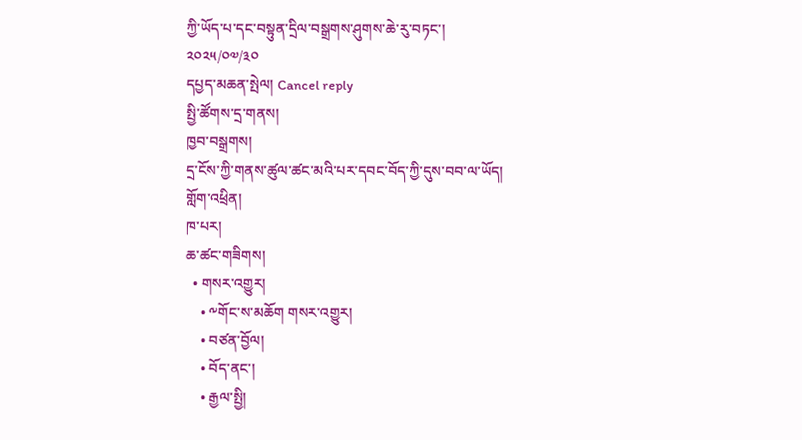ཀྱི་ཡོད་པ་དང་བསྟུན་དྲིལ་བསྒྲགས་ཤུགས་ཆེ་རུ་བཏང་།
༢༠༢༥/༠༧/༣༠
དཔྱད་མཆན་སྤེལ། Cancel reply
སྤྱི་ཚོགས་དྲ་གནས།
ཁྱབ་བསྒྲགས།
དྲ་ངོས་ཀྱི་གནས་ཚུལ་ཚང་མའི་པར་དབང་བོད་ཀྱི་དུས་བབ་ལ་ཡོད།
གློག་འཕྲིན།
ཁ་པར།
ཆ་ཚང་གཟིགས།
  • གསར་འགྱུར།
    • ༸གོང་ས་མཆོག གསར་འགྱུར།
    • བཙན་བྱོལ།
    • བོད་ནང་།
    • རྒྱལ་སྤྱི།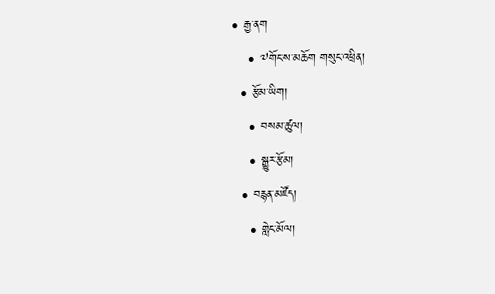• རྒྱ་ནག
    • ༧གོང་ས་མཆོག གསུང་འཕྲིན།
  • རྩོམ་ཡིག།
    • བསམ་ཚུལ།
    • སྒྱུར་རྩོམ།
  • བརྙན་མཛོད།
    • གླེང་མོལ།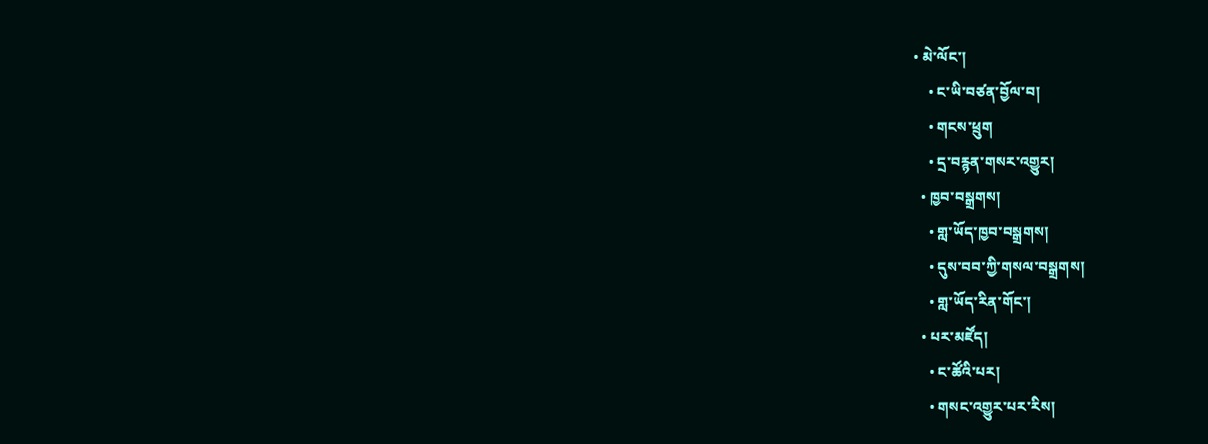• མེ་ལོང་།
    • ང་ཡི་བཙན་བྱོལ་བ།
    • གངས་ཕྲུག
    • དྲ་བརྙན་གསར་འགྱུར།
  • ཁྱབ་བསྒྲགས།
    • གླ་ཡོད་ཁྱབ་བསྒྲགས།
    • དུས་བབ་ཀྱི་གསལ་བསྒྲགས།
    • གླ་ཡོད་རིན་གོང་།
  • པར་མཛོད།
    • ང་ཚོའི་པར།
    • གསང་འགྱུར་པར་རིས།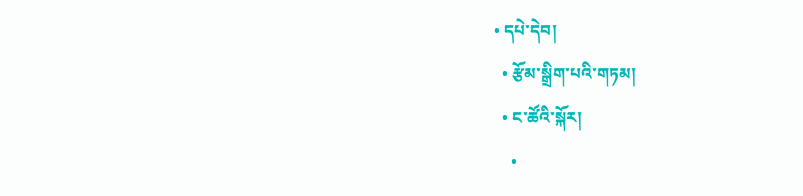• དཔེ་དེབ།
  • རྩོམ་སྒྲིག་པའི་གཏམ།
  • ང་ཚོའི་སྐོར།
    •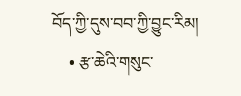བོད་ཀྱི་དུས་བབ་ཀྱི་བྱུང་རིམ།
    • རྩ་ཆེའི་གསུང་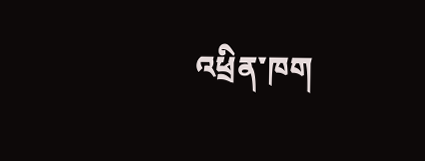འཕྲིན་ཁག